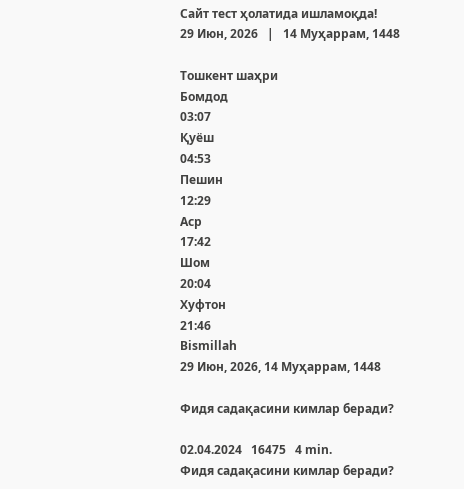Сайт тест ҳолатида ишламоқда!
29 Июн, 2026   |   14 Муҳаррам, 1448

Тошкент шаҳри
Бомдод
03:07
Қуёш
04:53
Пешин
12:29
Аср
17:42
Шом
20:04
Хуфтон
21:46
Bismillah
29 Июн, 2026, 14 Муҳаррам, 1448

Фидя садақасини кимлар беради?

02.04.2024   16475   4 min.
Фидя садақасини кимлар беради?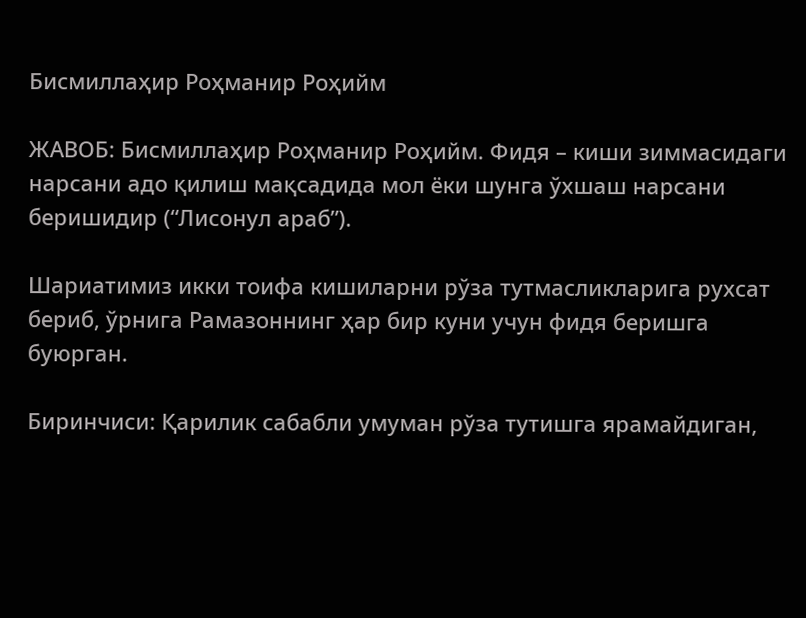Бисмиллаҳир Роҳманир Роҳийм

ЖАВОБ: Бисмиллаҳир Роҳманир Роҳийм. Фидя – киши зиммасидаги нарсани адо қилиш мақсадида мол ёки шунга ўхшаш нарсани беришидир (“Лисонул араб”).

Шариатимиз икки тоифа кишиларни рўза тутмасликларига рухсат бериб, ўрнига Рамазоннинг ҳар бир куни учун фидя беришга буюрган.

Биринчиси: Қарилик сабабли умуман рўза тутишга ярамайдиган,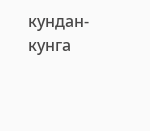кундан-кунга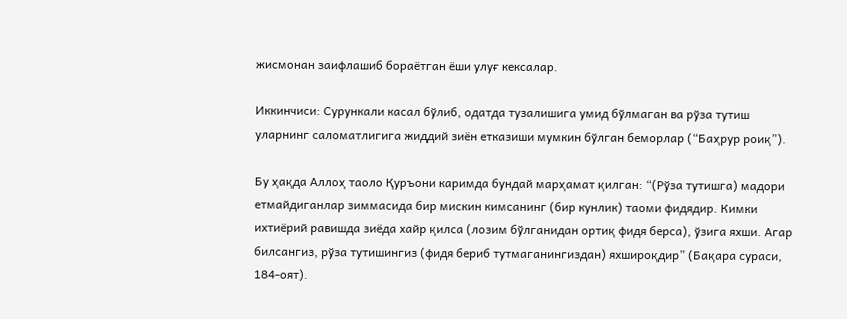жисмонан заифлашиб бораётган ёши улуғ кексалар.

Иккинчиси: Сурункали касал бўлиб, одатда тузалишига умид бўлмаган ва рўза тутиш уларнинг саломатлигига жиддий зиён етказиши мумкин бўлган беморлар (“Баҳрур роиқ”).

Бу ҳақда Аллоҳ таоло Қуръони каримда бундай марҳамат қилган: “(Рўза тутишга) мадори етмайдиганлар зиммасида бир мискин кимсанинг (бир кунлик) таоми фидядир. Кимки ихтиёрий равишда зиёда хайр қилса (лозим бўлганидан ортиқ фидя берса), ўзига яхши. Агар билсангиз, рўза тутишингиз (фидя бериб тутмаганингиздан) яхшироқдир” (Бақара сураси, 184-оят).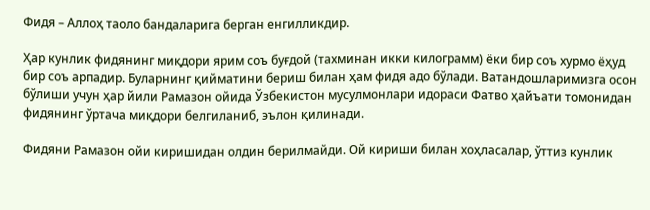Фидя – Аллоҳ таоло бандаларига берган енгилликдир.

Ҳар кунлик фидянинг миқдори ярим соъ буғдой (тахминан икки килограмм) ёки бир соъ хурмо ёҳуд бир соъ арпадир. Буларнинг қийматини бериш билан ҳам фидя адо бўлади. Ватандошларимизга осон бўлиши учун ҳар йили Рамазон ойида Ўзбекистон мусулмонлари идораси Фатво ҳайъати томонидан фидянинг ўртача миқдори белгиланиб, эълон қилинади.

Фидяни Рамазон ойи киришидан олдин берилмайди. Ой кириши билан хоҳласалар, ўттиз кунлик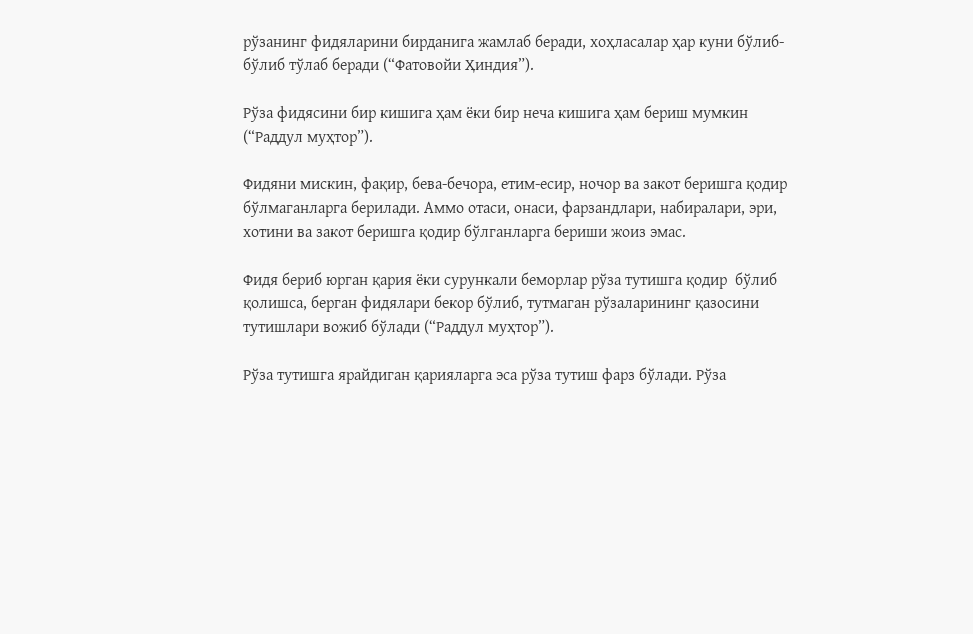рўзанинг фидяларини бирданига жамлаб беради, хоҳласалар ҳар куни бўлиб-бўлиб тўлаб беради (“Фатовойи Ҳиндия”).

Рўза фидясини бир кишига ҳам ёки бир неча кишига ҳам бериш мумкин (“Раддул муҳтор”).

Фидяни мискин, фақир, бева-бечора, етим-есир, ночор ва закот беришга қодир бўлмаганларга берилади. Аммо отаси, онаси, фарзандлари, набиралари, эри, хотини ва закот беришга қодир бўлганларга бериши жоиз эмас.

Фидя бериб юрган қария ёки сурункали беморлар рўза тутишга қодир  бўлиб қолишса, берган фидялари бекор бўлиб, тутмаган рўзаларининг қазосини тутишлари вожиб бўлади (“Раддул муҳтор”).

Рўза тутишга ярайдиган қарияларга эса рўза тутиш фарз бўлади. Рўза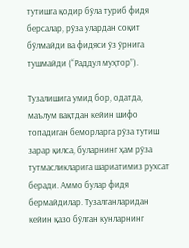тутишга қодир бўла туриб фидя берсалар, рўза улардан соқит бўлмайди ва фидяси ўз ўрнига тушмайди (“Раддул муҳтор”).

Тузалишига умид бор, одатда, маълум вақтдан кейин шифо топадиган беморларга рўза тутиш зарар қилса, буларнинг ҳам рўза тутмасликларига шариатимиз рухсат беради. Аммо булар фидя бермайдилар. Тузалганларидан кейин қазо бўлган кунларнинг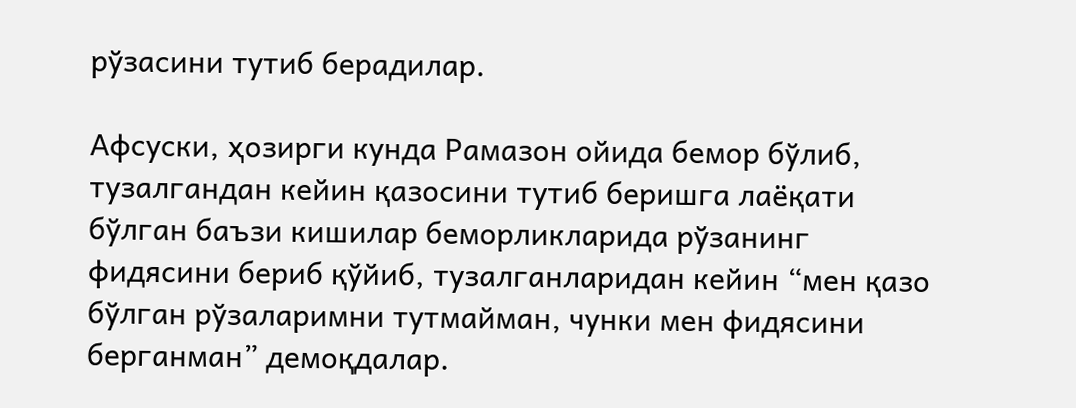рўзасини тутиб берадилар.

Афсуски, ҳозирги кунда Рамазон ойида бемор бўлиб, тузалгандан кейин қазосини тутиб беришга лаёқати бўлган баъзи кишилар беморликларида рўзанинг фидясини бериб қўйиб, тузалганларидан кейин “мен қазо бўлган рўзаларимни тутмайман, чунки мен фидясини берганман” демоқдалар.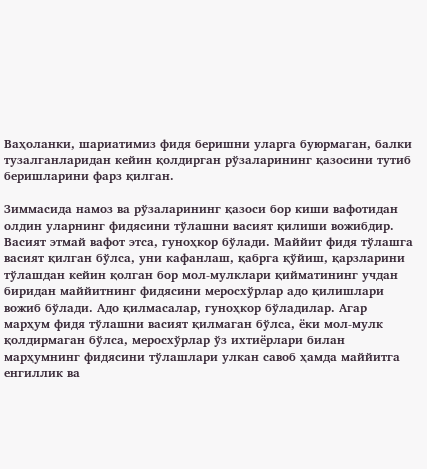Ваҳоланки, шариатимиз фидя беришни уларга буюрмаган, балки тузалганларидан кейин қолдирган рўзаларининг қазосини тутиб беришларини фарз қилган.

Зиммасида намоз ва рўзаларининг қазоси бор киши вафотидан олдин уларнинг фидясини тўлашни васият қилиши вожибдир. Васият этмай вафот этса, гуноҳкор бўлади. Маййит фидя тўлашга васият қилган бўлса, уни кафанлаш, қабрга қўйиш, қарзларини тўлашдан кейин қолган бор мол-мулклари қийматининг учдан биридан маййитнинг фидясини меросхўрлар адо қилишлари вожиб бўлади. Адо қилмасалар, гуноҳкор бўладилар. Агар марҳум фидя тўлашни васият қилмаган бўлса, ёки мол-мулк қолдирмаган бўлса, меросхўрлар ўз ихтиёрлари билан марҳумнинг фидясини тўлашлари улкан савоб ҳамда маййитга енгиллик ва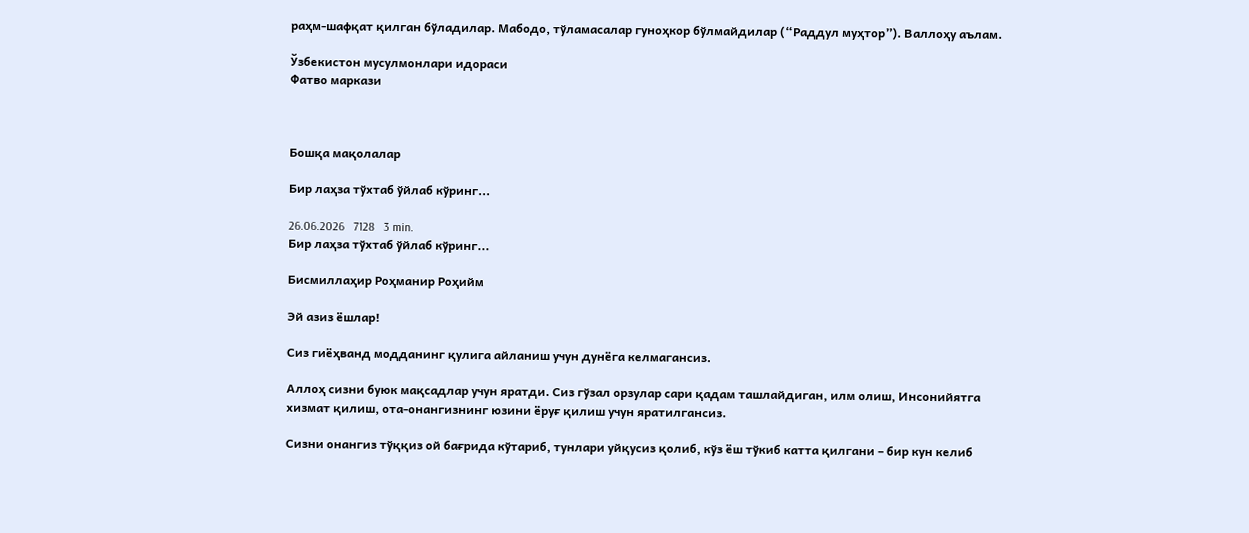раҳм-шафқат қилган бўладилар. Мабодо, тўламасалар гуноҳкор бўлмайдилар (“Раддул муҳтор”). Валлоҳу аълам.

Ўзбекистон мусулмонлари идораси
Фатво маркази



Бошқа мақолалар

Бир лаҳза тўхтаб ўйлаб кўринг...

26.06.2026   7128   3 min.
Бир лаҳза тўхтаб ўйлаб кўринг...

Бисмиллаҳир Роҳманир Роҳийм

Эй азиз ёшлар!

Сиз гиёҳванд модданинг қулига айланиш учун дунёга келмагансиз.

Аллоҳ сизни буюк мақсадлар учун яратди. Сиз гўзал орзулар сари қадам ташлайдиган, илм олиш, Инсонийятга хизмат қилиш, ота-онангизнинг юзини ёруғ қилиш учун яратилгансиз.

Сизни онангиз тўққиз ой бағрида кўтариб, тунлари уйқусиз қолиб, кўз ёш тўкиб катта қилгани – бир кун келиб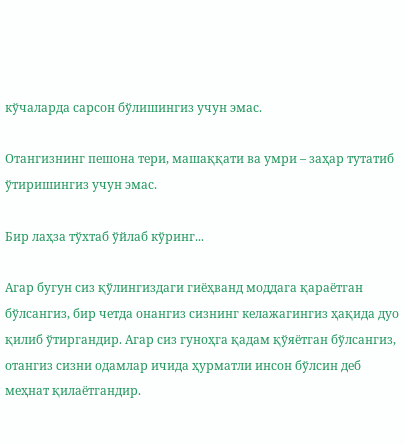кўчаларда сарсон бўлишингиз учун эмас.

Отангизнинг пешона тери, машаққати ва умри – заҳар тутатиб ўтиришингиз учун эмас.

Бир лаҳза тўхтаб ўйлаб кўринг...

Агар бугун сиз қўлингиздаги гиёҳванд моддага қараётган бўлсангиз, бир четда онангиз сизнинг келажагингиз ҳақида дуо қилиб ўтиргандир. Агар сиз гуноҳга қадам қўяётган бўлсангиз, отангиз сизни одамлар ичида ҳурматли инсон бўлсин деб меҳнат қилаётгандир.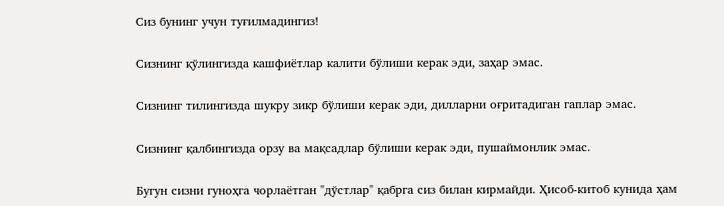Сиз бунинг учун туғилмадингиз!

Сизнинг қўлингизда кашфиётлар калити бўлиши керак эди, заҳар эмас.

Сизнинг тилингизда шукру зикр бўлиши керак эди, дилларни оғритадиган гаплар эмас.

Сизнинг қалбингизда орзу ва мақсадлар бўлиши керак эди, пушаймонлик эмас.

Бугун сизни гуноҳга чорлаётган "дўстлар" қабрга сиз билан кирмайди. Ҳисоб-китоб кунида ҳам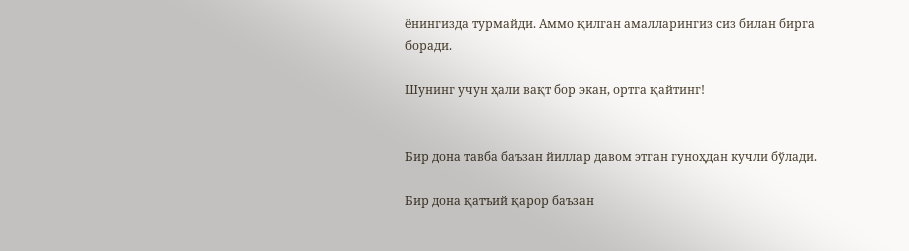ёнингизда турмайди. Аммо қилган амалларингиз сиз билан бирга боради.

Шунинг учун ҳали вақт бор экан, ортга қайтинг!


Бир дона тавба баъзан йиллар давом этган гуноҳдан кучли бўлади.

Бир дона қатъий қарор баъзан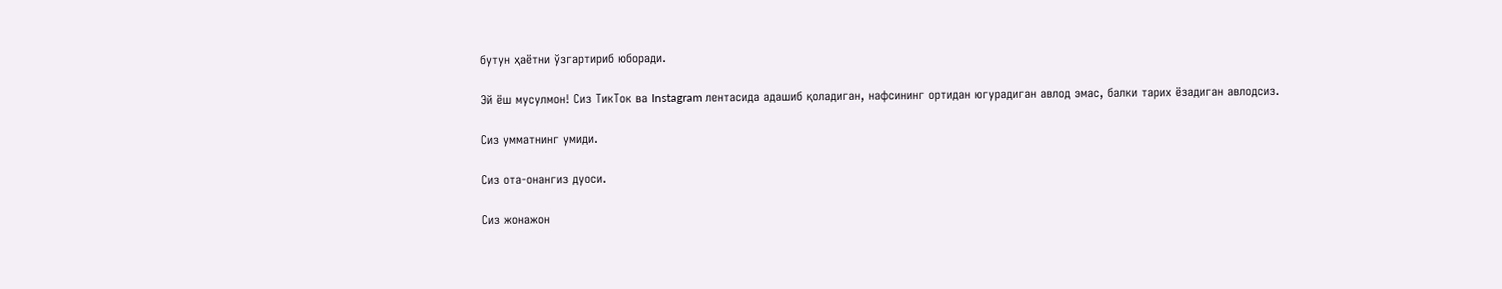бутун ҳаётни ўзгартириб юборади.

Эй ёш мусулмон! Сиз ТикТок ва Instagram лентасида адашиб қоладиган, нафсининг ортидан югурадиган авлод эмас, балки тарих ёзадиган авлодсиз.

Сиз умматнинг умиди.

Сиз ота-онангиз дуоси.

Сиз жонажон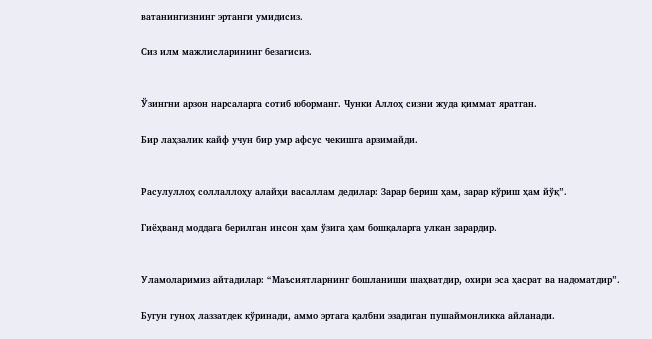ватанингизнинг эртанги умидисиз.

Сиз илм мажлисларининг безагисиз.


Ўзингни арзон нарсаларга сотиб юборманг. Чунки Аллоҳ сизни жуда қиммат яратган.

Бир лаҳзалик кайф учун бир умр афсус чекишга арзимайди.


Расулуллоҳ соллаллоҳу алайҳи васаллам дедилар: Зарар бериш ҳам, зарар кўриш ҳам йўқ”.

Гиёҳванд моддага берилган инсон ҳам ўзига ҳам бошқаларга улкан зарардир.


Уламоларимиз айтадилар: “Маъсиятларнинг бошланиши шаҳватдир, охири эса ҳасрат ва надоматдир”.

Бугун гуноҳ лаззатдек кўринади, аммо эртага қалбни эзадиган пушаймонликка айланади.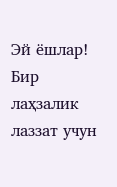Эй ёшлар! Бир лаҳзалик лаззат учун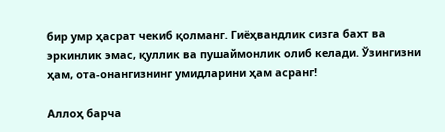бир умр ҳасрат чекиб қолманг. Гиёҳвандлик сизга бахт ва эркинлик эмас, қуллик ва пушаймонлик олиб келади. Ўзингизни ҳам, ота-онангизнинг умидларини ҳам асранг!

Аллоҳ барча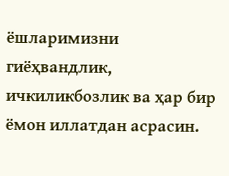ёшларимизни гиёҳвандлик, ичкиликбозлик ва ҳар бир ёмон иллатдан асрасин.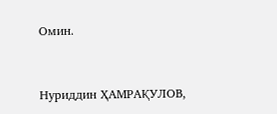Омин.


Нуриддин ҲАМРАҚУЛОВ,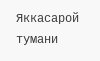Яккасарой тумани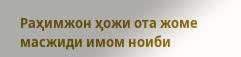Раҳимжон ҳожи ота жоме масжиди имом ноиби